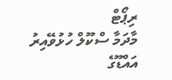ރިޕޯޓް
މާދަމާ ސްކޫލް ހުޅުވޭއިރު އައްޑޫގެ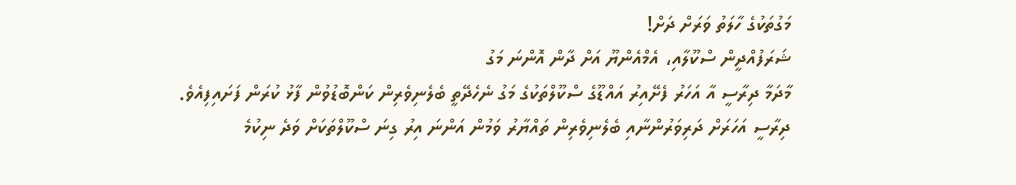މަގުތަކުގެ ހާލަތު ވަރަށް ދަށް!
ޝަރަފުއްދީން ސްކޫލާއި، އެމްއެންޔޫ އަށް ދާން އޮންނަ މަގު
މާދަމާ ދިރާސީ އާ އަހަރު ފެށޭއިރު އައްޑޫގެ ސްކޫލްތަކުގެ މަގު ނެހެދޭތީ ބެލެނިވެރިން ކަންބޮޑުވުން ފާޅު ކުރަން ފަށައިފިއެވެ.
ދިރާސީ އަހަރަށް ދަރިވަރުންނާއި ބެލެނިވެރިން ތައްޔާރު ވަމުން އަންނަ އިރު ގިނަ ސްކޫލްތަކަށް ވަދެ ނިކުމެ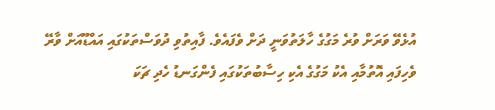އުޅެވޭ ވަރަށް ވުރެ މަގުގެ ހާލަތުވަނީ ދަށް ވެފައެވެ. ފާއިތުވި ދުވަސްތަކުގައި އައްޑޫއަށް ވާރޭ ވެހިފައި އޮތުމާއި އެކު މަގުގެ އެކި ހިސާބުތަކުގައި ފެންގަނޑު ހެދި ޗަކަ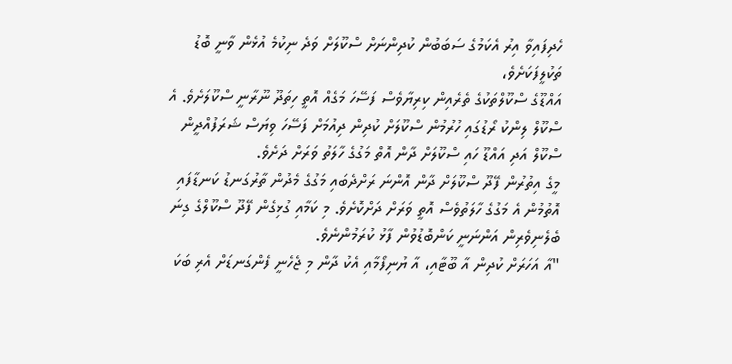ހެދިފައިވާ އިރު އެކަމުގެ ސަބަބުން ކުދިންނަށް ސްކޫލަށް ވަދެ ނިކުމެ އުޅެން ވާނީ ބޮޑު ތަކުލީފަކަށެވެ،
އައްޑޫގެ ސްކޫލްތަކުގެ ތެރެއިން ކިރިޔާވެސް ފަސޭހަ މަގެއް އޮތީ ހިތަދޫ ނޫރާނީ ސްކޫލަށެވެ. އެ ސްކޫލް ލިންކު ރޯޑުގައި ހުރުމުން ސްކޫލަށް ކުދިން ދިއުމަށް ފަސޭހަ ވިޔަސް ޝަރަފުއްދީން ސްކޫލް އަދި އައްޑޫ ހައި ސްކޫލަށް ދާން އޮތް މަގުގެ ހާލަތު ވަރަށް ދަށެވެ.
މީގެ އިތުރުން ފޭދޫ ސްކޫލަށް ދާން އޮންނަ ރަށްދެބައި މަގުގެ މެދުން ތާރުގަނޑު ކަނޑާފައި އޮތުމުން އެ މަގުގެ ހާލަތުވެސް އޮތީ ވަރަށް ދަށްކޮށެވެ. މި ކަމާއި ގުޅިގެން ފޭދޫ ސްކޫލްގެ ގިނަ ބެލެނިވެރިން އަންނަނީ ކަންބޮޑުވުން ފާޅު ކުރަމުންނެވެ.
"އާ އަހަރަށް ކުދިން އާ ބޫޓާއި، އާ ޔުނިފޯމާއި އެކު ދާން މި ޖެހެނީ ފެންގަނޑަށް އެރި ބަކަ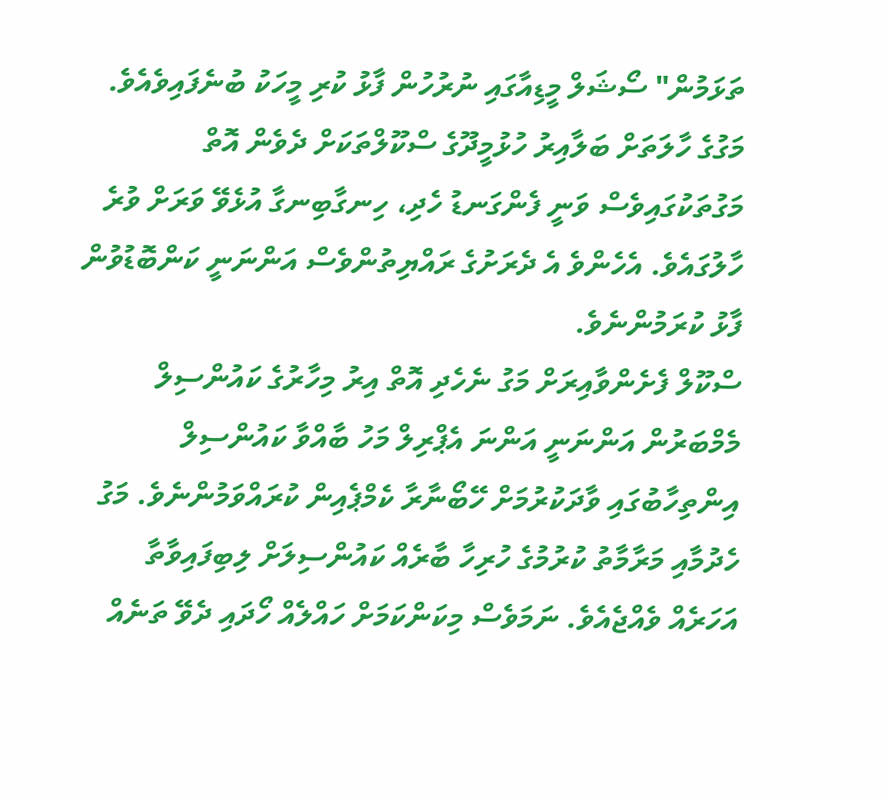ތަޅަމުން" ސޯޝަލް މީޑިއާގައި ނުރުހުން ފާޅު ކުރި މީހަކު ބުނެފައިވެއެވެ.
މަގުގެ ހާލަތަށް ބަލާއިރު ހުޅުމީދޫގެ ސްކޫލްތަކަށް ދެވެން އޮތް މަގުތަކުގައިވެސް ވަނީ ފެންގަނޑު ހެދި، ހިނގާބިނގާ އުޅެވޭ ވަރަށް ވުރެ ހާލުގައެވެ. އެހެންވެ އެ ދެރަށުގެ ރައްޔިތުންވެސް އަންނަނީ ކަންބޮޑުވުން ފާޅު ކުރަމުންނެވެ.
ސްކޫލް ފެށެންވާއިރަށް މަގު ނެހެދި އޮތް އިރު މިހާރުގެ ކައުންސިލް މެމްބަރުން އަންނަނީ އަންނަ އެޕްރިލް މަހު ބާއްވާ ކައުންސިލް އިންތިހާބުގައި ވާދަކުރުމަށް ހޭބޯނާރާ ކެމްޕެއިން ކުރައްވަމުންނެވެ. މަގު ހެދުމާއި މަރާމާތު ކުރުމުގެ ހުރިހާ ބާރެއް ކައުންސިލަށް ލިބިފައިވާތާ އަހަރެއް ވެއްޖެއެވެ. ނަމަވެސް މިކަންކަމަށް ހައްލެއް ހޯދައި ދެވޭ ތަނެއް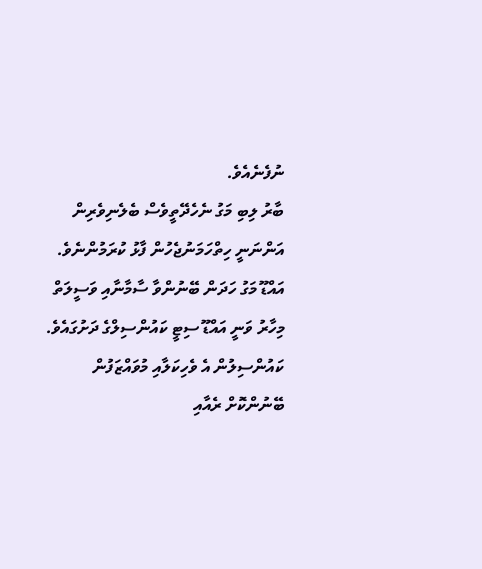ނުފެނެއެވެ.
ބާރު ލިބި މަގު ނެހެދޭތީވެސް ބެލެނިވެރިން އަންނަނީ ހިތްހަމަނުޖެހުން ފާޅު ކުރަމުންނެވެ.
އައްޑޫ މަގު ހަދަން ބޭނުންވާ ސާމާނާއި ވަސީލަތް މިހާރު ވަނީ އައްޑޫ ސިޓީ ކައުންސިލްގެ ދަށުގައެވެ. ކައުންސިލުން އެ ވެހިކަލާއި މުވައްޒަފުން ބޭނުންކޮށް ރެއާއި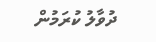ދުވާލު ކުރަމުން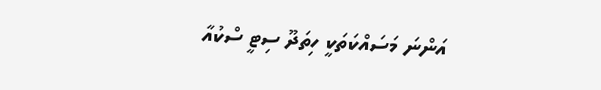އަންނަ މަސައްކަތަކީ ހިތަދޫ ސިޓީ ސްކުއާ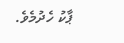ޕާކު ހެދުމެވެ.